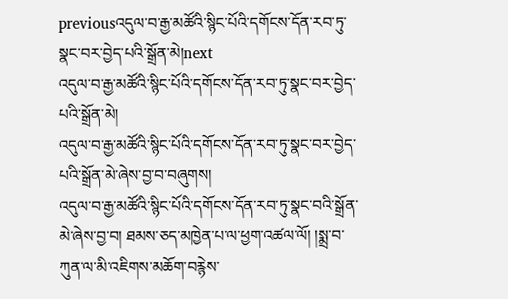previousའདུལ་བ་རྒྱ་མཚོའི་སྙིང་པོའི་དགོངས་དོན་རབ་ཏུ་སྣང་བར་བྱེད་པའི་སྒྲོན་མེ།next
འདུལ་བ་རྒྱ་མཚོའི་སྙིང་པོའི་དགོངས་དོན་རབ་ཏུ་སྣང་བར་བྱེད་པའི་སྒྲོན་མེ།
འདུལ་བ་རྒྱ་མཚོའི་སྙིང་པོའི་དགོངས་དོན་རབ་ཏུ་སྣང་བར་བྱེད་པའི་སྒྲོན་མེ་ཞེས་བྱ་བ་བཞུགས།
འདུལ་བ་རྒྱ་མཚོའི་སྙིང་པོའི་དགོངས་དོན་རབ་ཏུ་སྣང་བའི་སྒྲོན་མེ་ཞེས་བྱ་བ། ཐམས་ཅད་མཁྱེན་པ་ལ་ཕྱག་འཚལ་ལོ། །སྨྲ་བ་ཀུན་ལ་མི་འཇིགས་མཆོག་བརྙེས་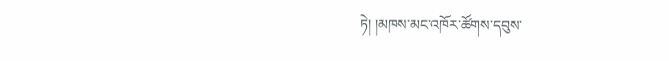ཏེ། །མཁས་མང་འཁོར་ཚོགས་དབུས་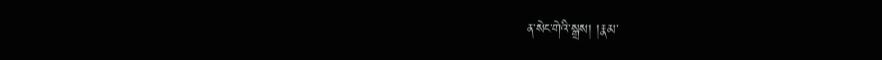ན་སེང་གེའི་སྒྲས། །རྣམ་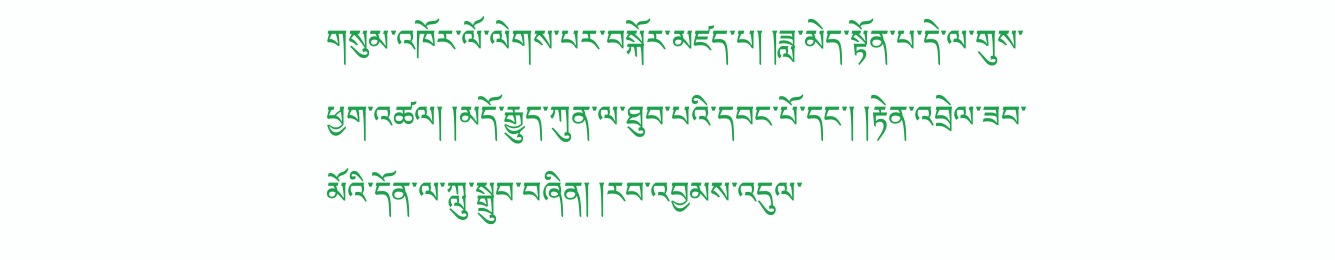གསུམ་འཁོར་ལོ་ལེགས་པར་བསྐོར་མཛད་པ། །ཟླ་མེད་སྟོན་པ་དེ་ལ་གུས་ཕྱག་འཚལ། །མདོ་རྒྱུད་ཀུན་ལ་ཐུབ་པའི་དབང་པོ་དང་། །རྟེན་འབྲེལ་ཟབ་མོའི་དོན་ལ་ཀླུ་སྒྲུབ་བཞིན། །རབ་འབྱམས་འདུལ་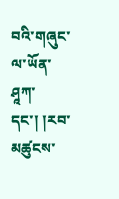བའི་གཞུང་ལ་ཡོན་ཤཱཀ་དང་། །རབ་མཚུངས་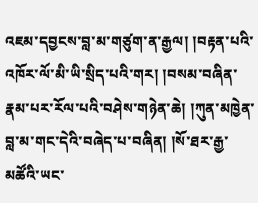འཇམ་དབྱངས་བླ་མ་གཙུག་ན་རྒྱལ། །བརྟན་པའི་འཁོར་ལོ་མི་ཡི་སྲིད་པའི་གར། །བསམ་བཞིན་རྣམ་པར་རོལ་པའི་བཤེས་གཉེན་ཆེ། །ཀུན་མཁྱེན་བླ་མ་གང་དེའི་བཞེད་པ་བཞིན། །སོ་ཐར་རྒྱ་མཚོའི་ཡང་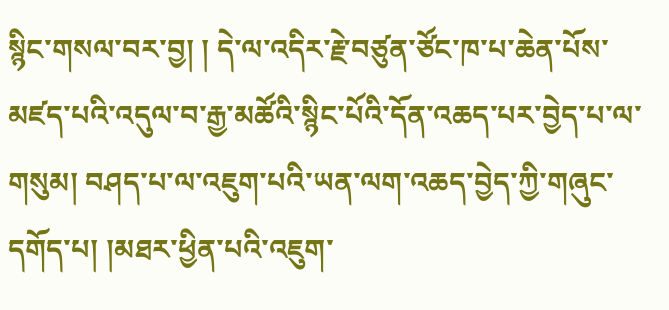སྙིང་གསལ་བར་བྱ། ། དེ་ལ་འདིར་རྗེ་བཙུན་ཙོང་ཁ་པ་ཆེན་པོས་མཛད་པའི་འདུལ་བ་རྒྱ་མཚོའི་སྙིང་པོའི་དོན་འཆད་པར་བྱེད་པ་ལ་གསུམ། བཤད་པ་ལ་འཇུག་པའི་ཡན་ལག་འཆད་བྱེད་ཀྱི་གཞུང་དགོད་པ། །མཐར་ཕྱིན་པའི་འཇུག་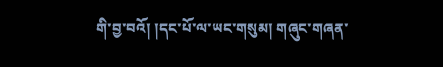གི་བྱ་བའོ། །དང་པོ་ལ་ཡང་གསུམ། གཞུང་གཞན་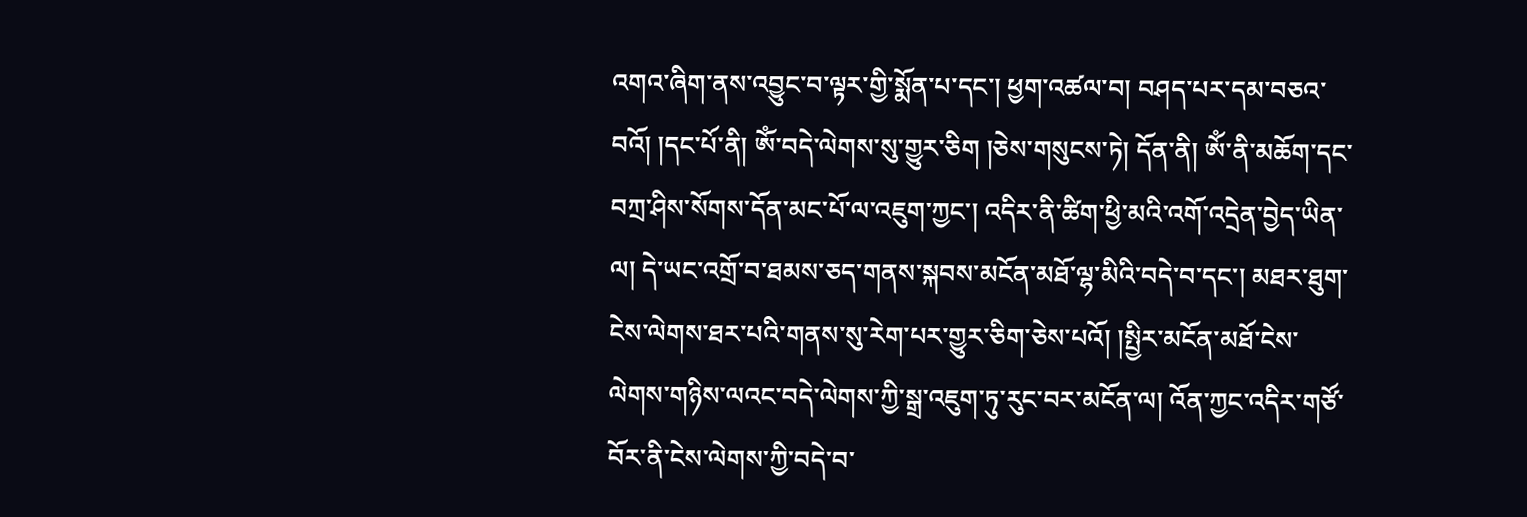འགའ་ཞིག་ནས་འབྱུང་བ་ལྟར་གྱི་སྨོན་པ་དང་། ཕྱག་འཚལ་བ། བཤད་པར་དམ་བཅའ་བའོ། །དང་པོ་ནི། ༀ་བདེ་ལེགས་སུ་གྱུར་ཅིག །ཅེས་གསུངས་ཏེ། དོན་ནི། ༀ་ནི་མཆོག་དང་བཀྲ་ཤིས་སོགས་དོན་མང་པོ་ལ་འཇུག་ཀྱང་། འདིར་ནི་ཚིག་ཕྱི་མའི་འགོ་འདྲེན་བྱེད་ཡིན་ལ། དེ་ཡང་འགྲོ་བ་ཐམས་ཅད་གནས་སྐབས་མངོན་མཐོ་ལྷ་མིའི་བདེ་བ་དང་། མཐར་ཐུག་ངེས་ལེགས་ཐར་པའི་གནས་སུ་རེག་པར་གྱུར་ཅིག་ཅེས་པའོ། །སྤྱིར་མངོན་མཐོ་ངེས་ལེགས་གཉིས་ལའང་བདེ་ལེགས་ཀྱི་སྒྲ་འཇུག་ཏུ་རུང་བར་མངོན་ལ། འོན་ཀྱང་འདིར་གཙོ་བོར་ནི་ངེས་ལེགས་ཀྱི་བདེ་བ་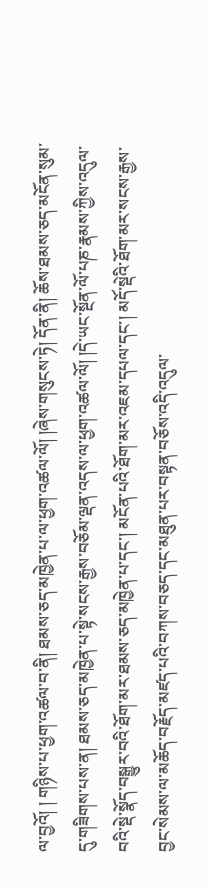ལ་བྱའོ། ། གཉིས་པ་ཕྱག་འཚལ་བ་ནི། ཐམས་ཅད་མཁྱེན་པ་ལ་ཕྱག་འཚལ་ལོ། །ཞེས་གསུངས་ཏེ། དོན་ནི། ཆོས་ཐམས་ཅད་མངོན་སུམ་དུ་གཟིགས་པས་ན། ཐམས་ཅད་མཁྱེན་པ་སྟེ་སངས་རྒྱས་བཅོམ་ལྡན་འདས་ལ་ཕྱག་འཚལ་ལོ། །དེ་ཡང་སྔོན་ལོ་པཎ་རྣམས་ཀྱིས་འདུལ་བའི་སྡེ་སྣོད་བསྒྱུར་བའི་ཐོག་མར་ཐམས་ཅད་མཁྱེན་པ་དང་། མངོན་པའི་ཐོག་མར་འཇམ་དཔལ་དང་། མདོ་སྡེའི་ཐོག་མར་སངས་རྒྱས་བྱང་སེམས་ལ་མཆོད་བརྗོད་མཛད་པའི་བཀས་བཅད་དང་མཐུན་པར་བསྟན་བཅོས་འདི་འདུལ་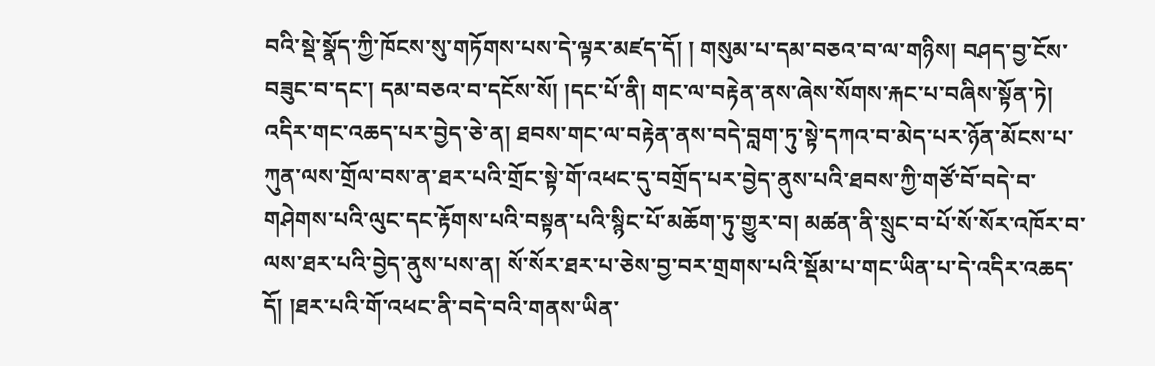བའི་སྡེ་སྣོད་ཀྱི་ཁོངས་སུ་གཏོགས་པས་དེ་ལྟར་མཛད་དོ། ། གསུམ་པ་དམ་བཅའ་བ་ལ་གཉིས། བཤད་བྱ་ངོས་བཟུང་བ་དང་། དམ་བཅའ་བ་དངོས་སོ། །དང་པོ་ནི། གང་ལ་བརྟེན་ནས་ཞེས་སོགས་རྐང་པ་བཞིས་སྟོན་ཏེ། འདིར་གང་འཆད་པར་བྱེད་ཅེ་ན། ཐབས་གང་ལ་བརྟེན་ནས་བདེ་བླག་ཏུ་སྟེ་དཀའ་བ་མེད་པར་ཉོན་མོངས་པ་ཀུན་ལས་གྲོལ་བས་ན་ཐར་པའི་གྲོང་སྟེ་གོ་འཕང་དུ་བགྲོད་པར་བྱེད་ནུས་པའི་ཐབས་ཀྱི་གཙོ་བོ་བདེ་བ་གཤེགས་པའི་ལུང་དང་རྟོགས་པའི་བསྟན་པའི་སྙིང་པོ་མཆོག་ཏུ་གྱུར་བ། མཚན་ནི་སྲུང་བ་པོ་སོ་སོར་འཁོར་བ་ལས་ཐར་པའི་བྱེད་ནུས་པས་ན། སོ་སོར་ཐར་པ་ཅེས་བྱ་བར་གྲགས་པའི་སྡོམ་པ་གང་ཡིན་པ་དེ་འདིར་འཆད་དོ། །ཐར་པའི་གོ་འཕང་ནི་བདེ་བའི་གནས་ཡིན་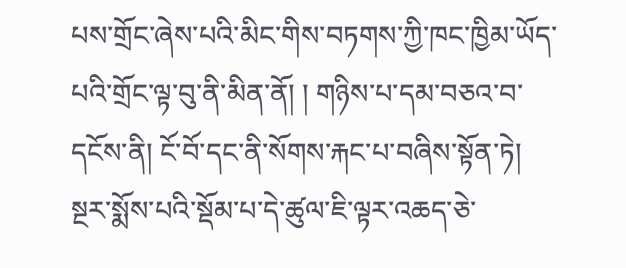པས་གྲོང་ཞེས་པའི་མིང་གིས་བཏགས་ཀྱི་ཁང་ཁྱིམ་ཡོད་པའི་གྲོང་ལྟ་བུ་ནི་མིན་ནོ། ། གཉིས་པ་དམ་བཅའ་བ་དངོས་ནི། ངོ་བོ་དང་ནི་སོགས་རྐང་པ་བཞིས་སྟོན་ཏེ། སྔར་སྨོས་པའི་སྡོམ་པ་དེ་ཚུལ་ཇི་ལྟར་འཆད་ཅེ་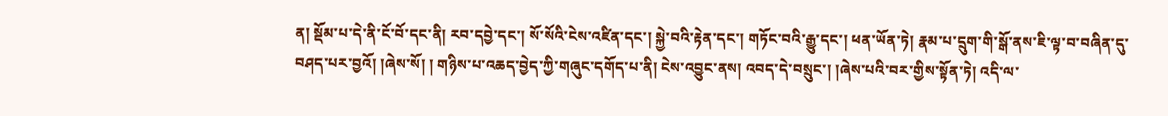ན། སྡོམ་པ་དེ་ནི་ངོ་བོ་དང་ནི། རབ་དབྱེ་དང་། སོ་སོའི་ངེས་འཛིན་དང་། སྐྱེ་བའི་རྟེན་དང་། གཏོང་བའི་རྒྱུ་དང་། ཕན་ཡོན་ཏེ། རྣམ་པ་དྲུག་གི་སྒོ་ནས་ཇི་ལྟ་བ་བཞིན་དུ་བཤད་པར་བྱའོ། །ཞེས་སོ། ། གཉིས་པ་འཆད་བྱེད་ཀྱི་གཞུང་དགོད་པ་ནི། ངེས་འབྱུང་ནས། འབད་དེ་བསྲུང་། །ཞེས་པའི་བར་གྱིས་སྟོན་ཏེ། འདི་ལ་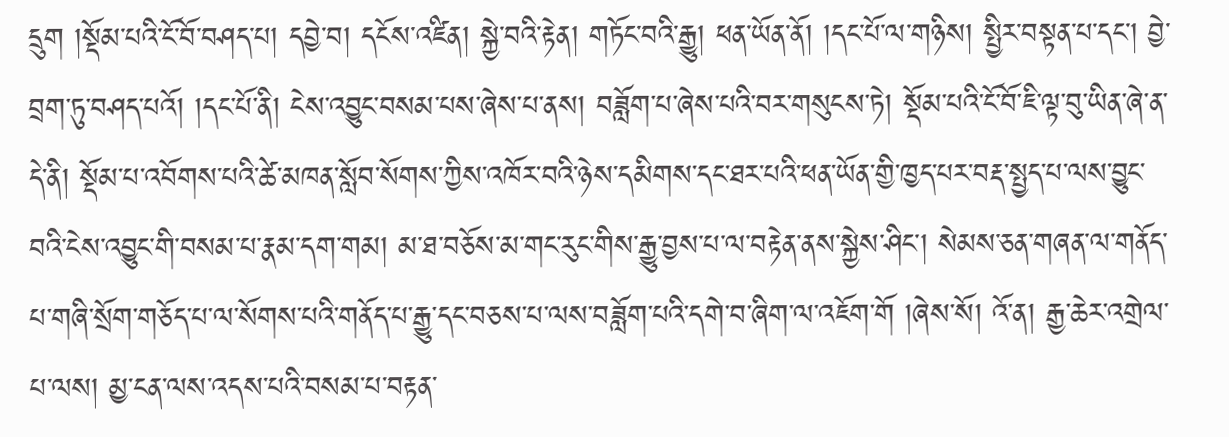དྲུག །སྡོམ་པའི་ངོ་བོ་བཤད་པ། དབྱེ་བ། དངོས་འཛིན། སྐྱེ་བའི་རྟེན། གཏོང་བའི་རྒྱུ། ཕན་ཡོན་ནོ། །དང་པོ་ལ་གཉིས། སྤྱིར་བསྟན་པ་དང་། བྱེ་བྲག་ཏུ་བཤད་པའོ། །དང་པོ་ནི། ངེས་འབྱུང་བསམ་པས་ཞེས་པ་ནས། བཟློག་པ་ཞེས་པའི་བར་གསུངས་ཏེ། སྡོམ་པའི་ངོ་བོ་ཇི་ལྟ་བུ་ཡིན་ཞེ་ན་དེ་ནི། སྡོམ་པ་འབོགས་པའི་ཚེ་མཁན་སློབ་སོགས་ཀྱིས་འཁོར་བའི་ཉེས་དམིགས་དང་ཐར་པའི་ཕན་ཡོན་གྱི་ཁྱད་པར་བརྡ་སྤྱད་པ་ལས་བྱུང་བའི་ངེས་འབྱུང་གི་བསམ་པ་རྣམ་དག་གམ། མ་ཐ་བཅོས་མ་གང་རུང་གིས་རྒྱུ་བྱས་པ་ལ་བརྟེན་ནས་སྐྱེས་ཤིང་། སེམས་ཅན་གཞན་ལ་གནོད་པ་གཞི་སྲོག་གཅོད་པ་ལ་སོགས་པའི་གནོད་པ་རྒྱུ་དང་བཅས་པ་ལས་བཟློག་པའི་དགེ་བ་ཞིག་ལ་འཇོག་གོ །ཞེས་སོ། འོ་ན། རྒྱ་ཆེར་འགྲེལ་པ་ལས། མྱ་ངན་ལས་འདས་པའི་བསམ་པ་བརྟན་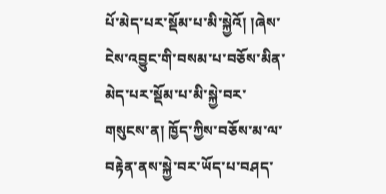པོ་མེད་པར་སྡོམ་པ་མི་སྐྱེའོ། །ཞེས་ངེས་འབྱུང་གི་བསམ་པ་བཅོས་མིན་མེད་པར་སྡོམ་པ་མི་སྐྱེ་བར་གསུངས་ན། ཁྱོད་ཀྱིས་བཅོས་མ་ལ་བརྟེན་ནས་སྐྱེ་བར་ཡོད་པ་བཤད་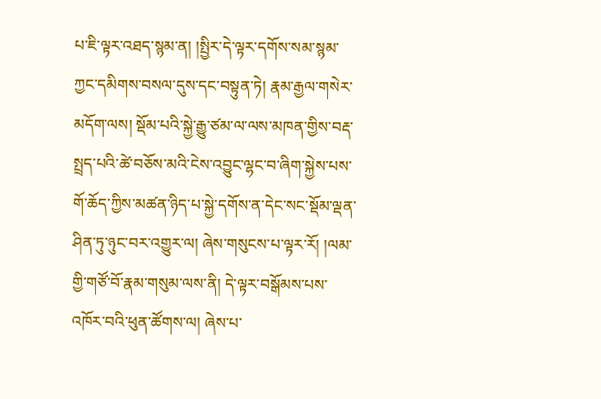པ་ཇི་ལྟར་འཐད་སྙམ་ན། །སྤྱིར་དེ་ལྟར་དགོས་སམ་སྙམ་ཀྱང་དམིགས་བསལ་དུས་དང་བསྟུན་ཏེ། རྣམ་རྒྱལ་གསེར་མདོག་ལས། སྡོམ་པའི་སྐྱེ་རྒྱུ་ཙམ་ལ་ལས་མཁན་གྱིས་བརྡ་སྤྲད་པའི་ཚེ་བཅོས་མའི་ངེས་འབྱུང་ལྷང་བ་ཞིག་སྐྱེས་པས་གོ་ཆོད་ཀྱིས་མཚན་ཉིད་པ་སྐྱེ་དགོས་ན་དེང་སང་སྡོམ་ལྡན་ཤིན་ཏུ་ཉུང་བར་འགྱུར་ལ། ཞེས་གསུངས་པ་ལྟར་རོ། །ལམ་གྱི་གཙོ་བོ་རྣམ་གསུམ་ལས་ནི། དེ་ལྟར་བསྒོམས་པས་འཁོར་བའི་ཕུན་ཚོགས་ལ། ཞེས་པ་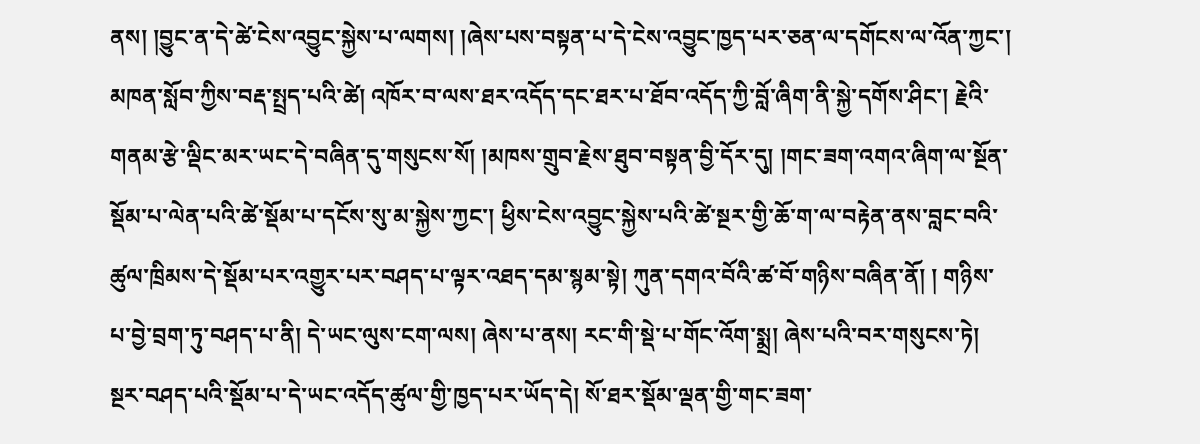ནས། །བྱུང་ན་དེ་ཚེ་ངེས་འབྱུང་སྐྱེས་པ་ལགས། །ཞེས་པས་བསྟན་པ་དེ་ངེས་འབྱུང་ཁྱད་པར་ཅན་ལ་དགོངས་ལ་འོན་ཀྱང་། མཁན་སློབ་ཀྱིས་བརྡ་སྤྲད་པའི་ཚེ། འཁོར་བ་ལས་ཐར་འདོད་དང་ཐར་པ་ཐོབ་འདོད་ཀྱི་བློ་ཞིག་ནི་སྐྱེ་དགོས་ཤིང་། རྗེའི་གནམ་རྩེ་ལྡིང་མར་ཡང་དེ་བཞིན་དུ་གསུངས་སོ། །མཁས་གྲུབ་རྗེས་ཐུབ་བསྟན་བྱི་དོར་དུ། །གང་ཟག་འགའ་ཞིག་ལ་སྔོན་སྡོམ་པ་ལེན་པའི་ཚེ་སྡོམ་པ་དངོས་སུ་མ་སྐྱེས་ཀྱང་། ཕྱིས་ངེས་འབྱུང་སྐྱེས་པའི་ཚེ་སྔར་གྱི་ཆོ་ག་ལ་བརྟེན་ནས་བླང་བའི་ཚུལ་ཁྲིམས་དེ་སྡོམ་པར་འགྱུར་པར་བཤད་པ་ལྟར་འཐད་དམ་སྙམ་སྟེ། ཀུན་དགའ་བོའི་ཚ་བོ་གཉིས་བཞིན་ནོ། ། གཉིས་པ་བྱེ་བྲག་ཏུ་བཤད་པ་ནི། དེ་ཡང་ལུས་ངག་ལས། ཞེས་པ་ནས། རང་གི་སྡེ་པ་གོང་འོག་སྨྲ། ཞེས་པའི་བར་གསུངས་ཏེ། སྔར་བཤད་པའི་སྡོམ་པ་དེ་ཡང་འདོད་ཚུལ་གྱི་ཁྱད་པར་ཡོད་དེ། སོ་ཐར་སྡོམ་ལྡན་གྱི་གང་ཟག་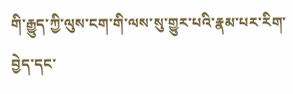གི་རྒྱུད་ཀྱི་ལུས་ངག་གི་ལས་སུ་གྱུར་པའི་རྣམ་པར་རིག་བྱེད་དང་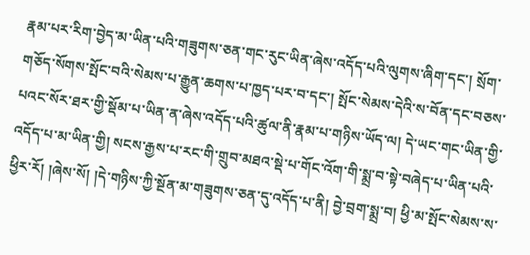རྣམ་པར་རིག་བྱེད་མ་ཡིན་པའི་གཟུགས་ཅན་གང་རུང་ཡིན་ཞེས་འདོད་པའི་ལུགས་ཞིག་དང་། སྲོག་གཅོད་སོགས་སྤོང་བའི་སེམས་པ་རྒྱུན་ཆགས་པ་ཁྱད་པར་བ་དང་། སྤོང་སེམས་དེའི་ས་བོན་དང་བཅས་པའང་སོར་ཐར་གྱི་སྡོམ་པ་ཡིན་ན་ཞེས་འདོད་པའི་ཚུལ་ནི་རྣམ་པ་གཉིས་ཡོད་ལ། དེ་ཡང་གང་ཡིན་གྱི་འདོད་པ་མ་ཡིན་གྱི། སངས་རྒྱས་པ་རང་གི་གྲུབ་མཐའ་སྡེ་པ་གོང་འོག་གི་སྨྲ་བ་སྟེ་བཞེད་པ་ཡིན་པའི་ཕྱིར་རོ། །ཞེས་སོ། །དེ་གཉིས་ཀྱི་སྔོན་མ་གཟུགས་ཅན་དུ་འདོད་པ་ནི། བྱེ་བྲག་སྨྲ་བ། ཕྱི་མ་སྤོང་སེམས་ས་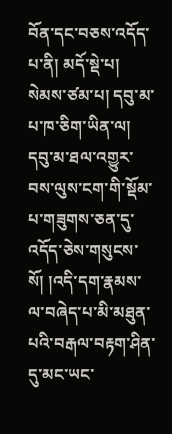བོན་དང་བཅས་འདོད་པ་ནི། མདོ་སྡེ་པ། སེམས་ཙམ་པ། དབུ་མ་པ་ཁ་ཅིག་ཡིན་ལ། དབུ་མ་ཐལ་འགྱུར་བས་ལུས་ངག་གི་སྡོམ་པ་གཟུགས་ཅན་དུ་འདོད་ཅེས་གསུངས་སོ། །འདི་དག་རྣམས་ལ་བཞེད་པ་མི་མཐུན་པའི་བརྒལ་བརྟག་ཤིན་དུ་མང་ཡང་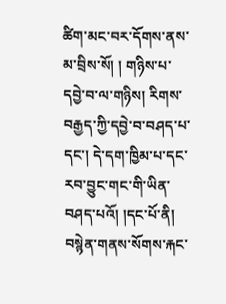ཚིག་མང་བར་དོགས་ནས་མ་བྲིས་སོ། ། གཉིས་པ་དབྱེ་བ་ལ་གཉིས། རིགས་བརྒྱད་ཀྱི་དབྱེ་བ་བཤད་པ་དང་། དེ་དག་ཁྱིམ་པ་དང་རབ་བྱུང་གང་གི་ཡིན་བཤད་པའོ། །དང་པོ་ནི། བསྙེན་གནས་སོགས་རྐང་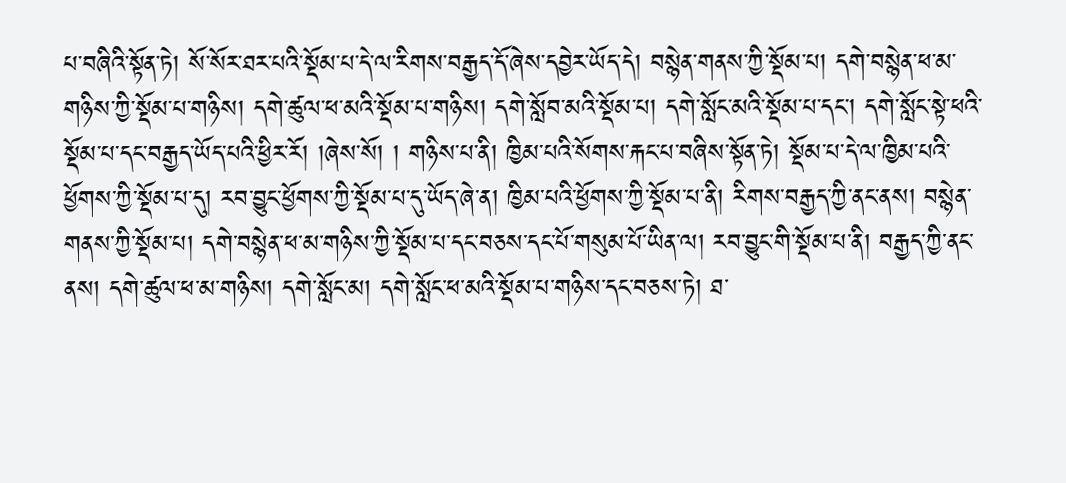པ་བཞིའི་སྟོན་ཏེ། སོ་སོར་ཐར་པའི་སྡོམ་པ་དེ་ལ་རིགས་བརྒྱད་དོ་ཞེས་དབྱེར་ཡོད་དེ། བསྙེན་གནས་ཀྱི་སྡོམ་པ། དགེ་བསྙེན་ཕ་མ་གཉིས་ཀྱི་སྡོམ་པ་གཉིས། དགེ་ཚུལ་ཕ་མའི་སྡོམ་པ་གཉིས། དགེ་སློབ་མའི་སྡོམ་པ། དགེ་སློང་མའི་སྡོམ་པ་དང་། དགེ་སློང་སྟེ་ཕའི་སྡོམ་པ་དང་བརྒྱད་ཡོད་པའི་ཕྱིར་རོ། །ཞེས་སོ། ། གཉིས་པ་ནི། ཁྱིམ་པའི་སོགས་རྐང་པ་བཞིས་སྟོན་ཏེ། སྡོམ་པ་དེ་ལ་ཁྱིམ་པའི་ཕྱོགས་ཀྱི་སྡོམ་པ་དུ། རབ་བྱུང་ཕྱོགས་ཀྱི་སྡོམ་པ་དུ་ཡོད་ཞེ་ན། ཁྱིམ་པའི་ཕྱོགས་ཀྱི་སྡོམ་པ་ནི། རིགས་བརྒྱད་ཀྱི་ནང་ནས། བསྙེན་གནས་ཀྱི་སྡོམ་པ། དགེ་བསྙེན་ཕ་མ་གཉིས་ཀྱི་སྡོམ་པ་དང་བཅས་དང་པོ་གསུམ་པོ་ཡིན་ལ། རབ་བྱུང་གི་སྡོམ་པ་ནི། བརྒྱད་ཀྱི་ནང་ནས། དགེ་ཚུལ་ཕ་མ་གཉིས། དགེ་སློང་མ། དགེ་སློང་ཕ་མའི་སྡོམ་པ་གཉིས་དང་བཅས་ཏེ། ཐ་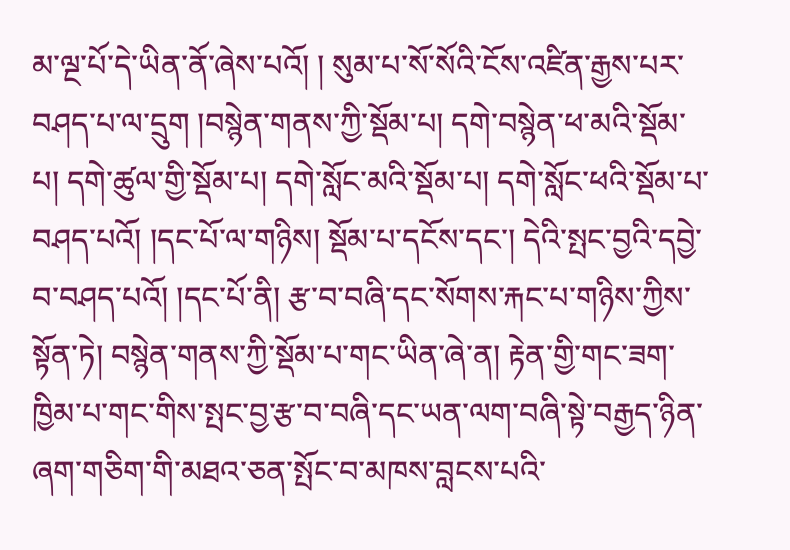མ་ལྔ་པོ་དེ་ཡིན་ནོ་ཞེས་པའོ། ། སུམ་པ་སོ་སོའི་ངོས་འཛིན་རྒྱས་པར་བཤད་པ་ལ་དྲུག །བསྙེན་གནས་ཀྱི་སྡོམ་པ། དགེ་བསྙེན་ཕ་མའི་སྡོམ་པ། དགེ་ཚུལ་གྱི་སྡོམ་པ། དགེ་སློང་མའི་སྡོམ་པ། དགེ་སློང་ཕའི་སྡོམ་པ་བཤད་པའོ། །དང་པོ་ལ་གཉིས། སྡོམ་པ་དངོས་དང་། དེའི་སྤང་བྱའི་དབྱེ་བ་བཤད་པའོ། །དང་པོ་ནི། རྩ་བ་བཞི་དང་སོགས་རྐང་པ་གཉིས་ཀྱིས་སྟོན་ཏེ། བསྙེན་གནས་ཀྱི་སྡོམ་པ་གང་ཡིན་ཞེ་ན། རྟེན་གྱི་གང་ཟག་ཁྱིམ་པ་གང་གིས་སྤང་བྱ་རྩ་བ་བཞི་དང་ཡན་ལག་བཞི་སྟེ་བརྒྱད་ཉིན་ཞག་གཅིག་གི་མཐའ་ཅན་སྤོང་བ་མཁས་བླངས་པའི་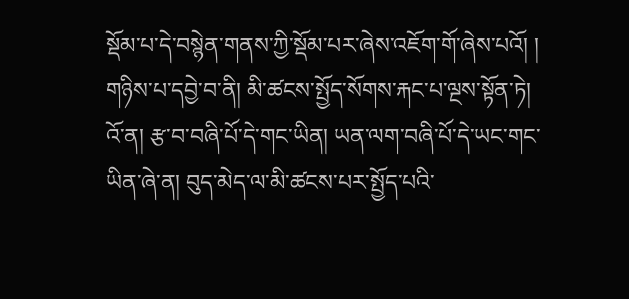སྡོམ་པ་དེ་བསྙེན་གནས་ཀྱི་སྡོམ་པར་ཞེས་འཇོག་གོ་ཞེས་པའོ། ། གཉིས་པ་དབྱེ་བ་ནི། མི་ཚངས་སྤྱོད་སོགས་རྐང་པ་ལྔས་སྟོན་ཏེ། འོ་ན། རྩ་བ་བཞི་པོ་དེ་གང་ཡིན། ཡན་ལག་བཞི་པོ་དེ་ཡང་གང་ཡིན་ཞེ་ན། བུད་མེད་ལ་མི་ཚངས་པར་སྤྱོད་པའི་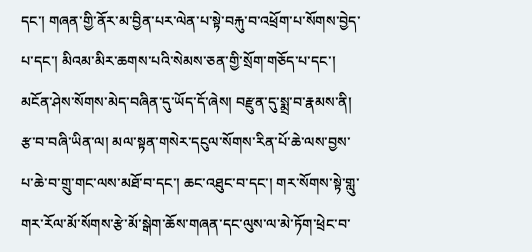དང་། གཞན་གྱི་ནོར་མ་བྱིན་པར་ལེན་པ་སྟེ་བརྐུ་བ་འཕྲོག་པ་སོགས་བྱེད་པ་དང་། མིའམ་མིར་ཆགས་པའི་སེམས་ཅན་གྱི་སྲོག་གཅོད་པ་དང་། མངོན་ཤེས་སོགས་མེད་བཞིན་དུ་ཡོད་དོ་ཞེས། བརྫུན་དུ་སྨྲ་བ་རྣམས་ནི། རྩ་བ་བཞི་ཡིན་ལ། མལ་སྟན་གསེར་དངུལ་སོགས་རིན་པོ་ཆེ་ལས་བྱས་པ་ཆེ་བ་གྲུ་གང་ལས་མཐོ་བ་དང་། ཆང་འཐུང་བ་དང་། གར་སོགས་སྟེ་གླུ་གར་རོལ་མོ་སོགས་རྩེ་མོ་སྒེག་ཆོས་གཞན་དང་ལུས་ལ་མེ་ཏོག་ཕྲེང་བ་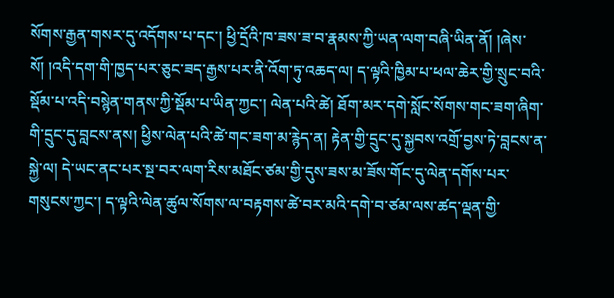སོགས་རྒྱན་གསར་དུ་འདོགས་པ་དང་། ཕྱི་དྲོའི་ཁ་ཟས་ཟ་བ་རྣམས་ཀྱི་ཡན་ལག་བཞི་ཡིན་ནོ། །ཞེས་སོ། །འདི་དག་གི་ཁྱད་པར་ཅུང་ཟད་རྒྱས་པར་ནི་འོག་ཏུ་འཆད་ལ། ད་ལྟའི་ཁྱིམ་པ་ཕལ་ཆེར་གྱི་སྲུང་བའི་སྡོམ་པ་འདི་བསྙེན་གནས་ཀྱི་སྡོམ་པ་ཡིན་ཀྱང་། ལེན་པའི་ཚེ། ཐོག་མར་དགེ་སློང་སོགས་གང་ཟག་ཞིག་གི་དྲུང་དུ་བླངས་ནས། ཕྱིས་ལེན་པའི་ཚེ་གང་ཟག་མ་རྙེད་ན། རྟེན་གྱི་དྲུང་དུ་སྐྱབས་འགྲོ་བྱས་ཏེ་བླངས་ན་སྐྱེ་ལ། དེ་ཡང་ནང་པར་སྔ་བར་ལག་རིས་མཐོང་ཙམ་གྱི་དུས་ཟས་མ་ཟོས་གོང་དུ་ལེན་དགོས་པར་གསུངས་ཀྱང་། ད་ལྟའི་ལེན་ཚུལ་སོགས་ལ་བརྟགས་ཚེ་བར་མའི་དགེ་བ་ཙམ་ལས་ཚད་ལྡན་གྱི་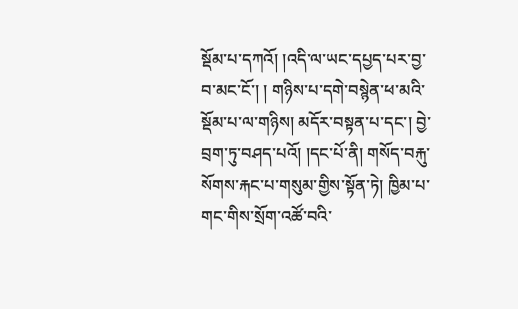སྡོམ་པ་དཀའོ། །འདི་ལ་ཡང་དཔྱད་པར་བྱ་བ་མང་ངོ་། ། གཉིས་པ་དགེ་བསྙེན་ཕ་མའི་སྡོམ་པ་ལ་གཉིས། མདོར་བསྟན་པ་དང་། བྱེ་བྲག་ཏུ་བཤད་པའོ། །དང་པོ་ནི། གསོད་བརྐུ་སོགས་རྐང་པ་གསུམ་གྱིས་སྟོན་ཏེ། ཁྱིམ་པ་གང་གིས་སྲོག་འཚོ་བའི་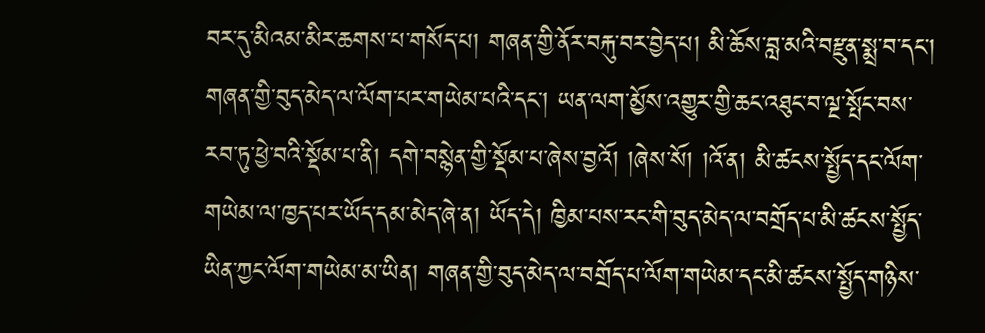བར་དུ་མིའམ་མིར་ཆགས་པ་གསོད་པ། གཞན་གྱི་ནོར་བརྐུ་བར་བྱེད་པ། མི་ཆོས་བླ་མའི་བརྫུན་སྨྲ་བ་དང་། གཞན་གྱི་བུད་མེད་ལ་ལོག་པར་གཡེམ་པའི་དང་། ཡན་ལག་མྱོས་འགྱུར་གྱི་ཆང་འཐུང་བ་ལྔ་སྤོང་བས་རབ་ཏུ་ཕྱེ་བའི་སྡོམ་པ་ནི། དགེ་བསྙེན་གྱི་སྡོམ་པ་ཞེས་བྱའོ། །ཞེས་སོ། །འོ་ན། མི་ཚངས་སྤྱོད་དང་ལོག་གཡེམ་ལ་ཁྱད་པར་ཡོད་དམ་མེད་ཞེ་ན། ཡོད་དེ། ཁྱིམ་པས་རང་གི་བུད་མེད་ལ་བགྲོད་པ་མི་ཚངས་སྤྱོད་ཡིན་ཀྱང་ལོག་གཡེམ་མ་ཡིན། གཞན་གྱི་བུད་མེད་ལ་བགྲོད་པ་ལོག་གཡེམ་དང་མི་ཚངས་སྤྱོད་གཉིས་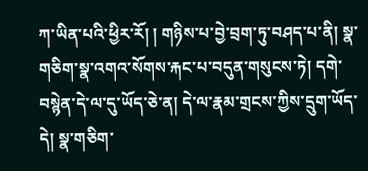ཀ་ཡིན་པའི་ཕྱིར་རོ། ། གཉིས་པ་བྱེ་བྲག་ཏུ་བཤད་པ་ནི། སྣ་གཅིག་སྣ་འགའ་སོགས་རྐང་པ་བདུན་གསུངས་ཏེ། དགེ་བསྙེན་དེ་ལ་དུ་ཡོད་ཅེ་ན། དེ་ལ་རྣམ་གྲངས་ཀྱིས་དྲུག་ཡོད་དེ། སྣ་གཅིག་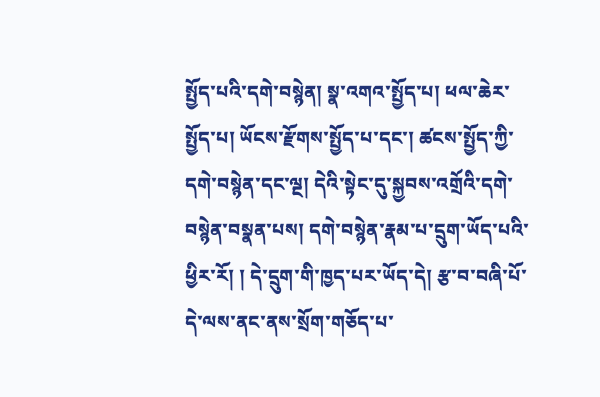སྤྱོད་པའི་དགེ་བསྙེན། སྣ་འགའ་སྤྱོད་པ། ཕལ་ཆེར་སྤྱོད་པ། ཡོངས་རྫོགས་སྤྱོད་པ་དང་། ཚངས་སྤྱོད་ཀྱི་དགེ་བསྙེན་དང་ལྔ། དེའི་སྟེང་དུ་སྐྱབས་འགྲོའི་དགེ་བསྙེན་བསྣན་པས། དགེ་བསྙེན་རྣམ་པ་དྲུག་ཡོད་པའི་ཕྱིར་རོ། ། དེ་དྲུག་གི་ཁྱད་པར་ཡོད་དེ། རྩ་བ་བཞི་པོ་དེ་ལས་ནང་ནས་སྲོག་གཅོད་པ་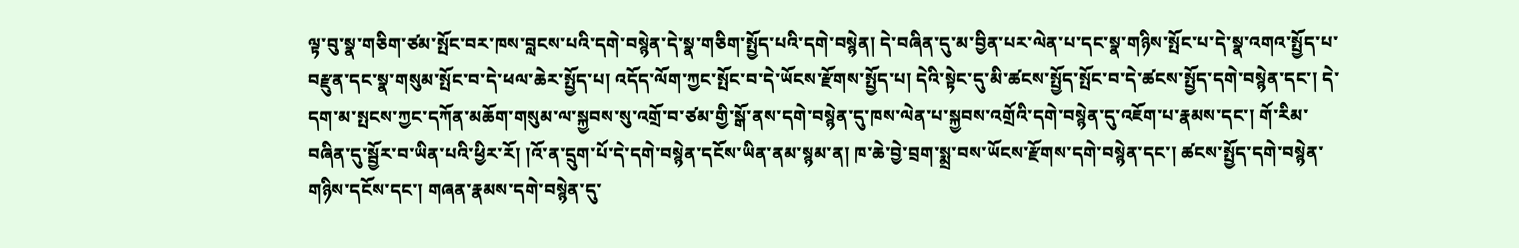ལྟ་བུ་སྣ་གཅིག་ཙམ་སྤོང་བར་ཁས་བླངས་པའི་དགེ་བསྙེན་དེ་སྣ་གཅིག་སྤྱོད་པའི་དགེ་བསྙེན། དེ་བཞིན་དུ་མ་བྱིན་པར་ལེན་པ་དང་སྣ་གཉིས་སྤོང་པ་དེ་སྣ་འགའ་སྤྱོད་པ་བརྫུན་དང་སྣ་གསུམ་སྤོང་བ་དེ་ཕལ་ཆེར་སྤྱོད་པ། འདོད་ལོག་ཀྱང་སྤོང་བ་དེ་ཡོངས་རྫོགས་སྤྱོད་པ། དེའི་སྟེང་དུ་མི་ཚངས་སྤྱོད་སྤོང་བ་དེ་ཚངས་སྤྱོད་དགེ་བསྙེན་དང་། དེ་དག་མ་སྤངས་ཀྱང་དཀོན་མཆོག་གསུམ་ལ་སྐྱབས་སུ་འགྲོ་བ་ཙམ་གྱི་སྒོ་ནས་དགེ་བསྙེན་དུ་ཁས་ལེན་པ་སྐྱབས་འགྲོའི་དགེ་བསྙེན་དུ་འཇོག་པ་རྣམས་དང་། གོ་རིམ་བཞིན་དུ་སྦྱོར་བ་ཡིན་པའི་ཕྱིར་རོ། །འོ་ན་དྲུག་པོ་དེ་དགེ་བསྙེན་དངོས་ཡིན་ནམ་སྙམ་ན། ཁ་ཆེ་བྱེ་བྲག་སྨྲ་བས་ཡོངས་རྫོགས་དགེ་བསྙེན་དང་། ཚངས་སྤྱོད་དགེ་བསྙེན་གཉིས་དངོས་དང་། གཞན་རྣམས་དགེ་བསྙེན་དུ་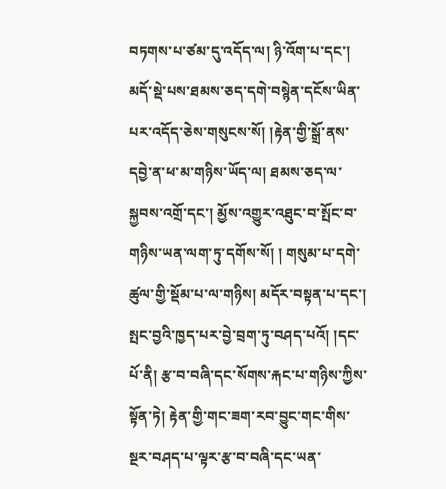བཏགས་པ་ཙམ་དུ་འདོད་ལ། ཉི་འོག་པ་དང་། མདོ་སྡེ་པས་ཐམས་ཅད་དགེ་བསྙེན་དངོས་ཡིན་པར་འདོད་ཅེས་གསུངས་སོ། །རྟེན་གྱི་སྒྲོ་ནས་དབྱེ་ན་ཕ་མ་གཉིས་ཡོད་ལ། ཐམས་ཅད་ལ་སྐྱབས་འགྲོ་དང་། མྱོས་འགྱུར་འཐུང་བ་སྤོང་བ་གཉིས་ཡན་ལག་ཏུ་དགོས་སོ། ། གསུམ་པ་དགེ་ཚུལ་གྱི་སྡོམ་པ་ལ་གཉིས། མདོར་བསྟན་པ་དང་། སྤང་བྱའི་ཁྱད་པར་བྱེ་བྲག་ཏུ་བཤད་པའོ། །དང་པོ་ནི། རྩ་བ་བཞི་དང་སོགས་རྐང་པ་གཉིས་ཀྱིས་སྟོན་ཏེ། རྟེན་གྱི་གང་ཟག་རབ་བྱུང་གང་གིས་སྔར་བཤད་པ་ལྟར་རྩ་བ་བཞི་དང་ཡན་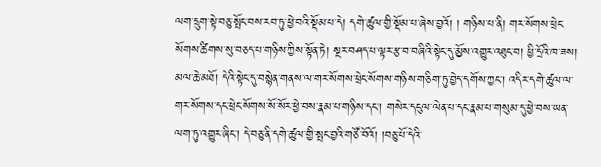ལག་དྲུག་སྟེ་བཅུ་སྤོང་བས་རབ་ཏུ་ཕྱེ་བའི་སྡོམ་པ་དེ། དགེ་ཚུལ་གྱི་སྡོམ་པ་ཞེས་བྱའོ། ། གཉིས་པ་ནི། གར་སོགས་ཕྲེང་སོགས་ཚིགས་སུ་བཅད་པ་གཉིས་ཀྱིས་སྟོན་ཏེ། སྔར་བཤད་པ་ལྟར་རྩ་བ་བཞིའི་སྟེང་དུ་མྱོས་འགྱུར་འཐུང་བ། ཕྱི་དྲོའི་ཁ་ཟས། མལ་ཆེ་མཐོ། དེའི་སྟེང་དུ་བསྙེན་གནས་ལ་གར་སོགས་ཕྲེང་སོགས་གཉིས་གཅིག་ཏུ་བྱེད་དགོས་ཀྱང་། འདིར་དགེ་ཚུལ་ལ་གར་སོགས་དང་ཕྲེང་སོགས་སོ་སོར་ཕྱེ་བས་རྣམ་པ་གཉིས་དང་། གསེར་དངུལ་ལེན་པ་དང་རྣམ་པ་གསུམ་དུ་ཕྱེ་བས་ཡན་ལག་ཏུ་འགྱུར་ཞིང་། དེ་བཅུ་ནི་དགེ་ཚུལ་གྱི་སྤང་བྱའི་གཙོ་བོའོ། །བཅུ་པོ་དེའི་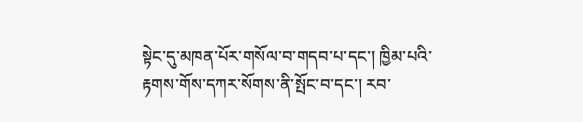སྟེང་དུ་མཁན་པོར་གསོལ་བ་གདབ་པ་དང་། ཁྱིམ་པའི་རྟགས་གོས་དཀར་སོགས་ནི་སྤོང་བ་དང་། རབ་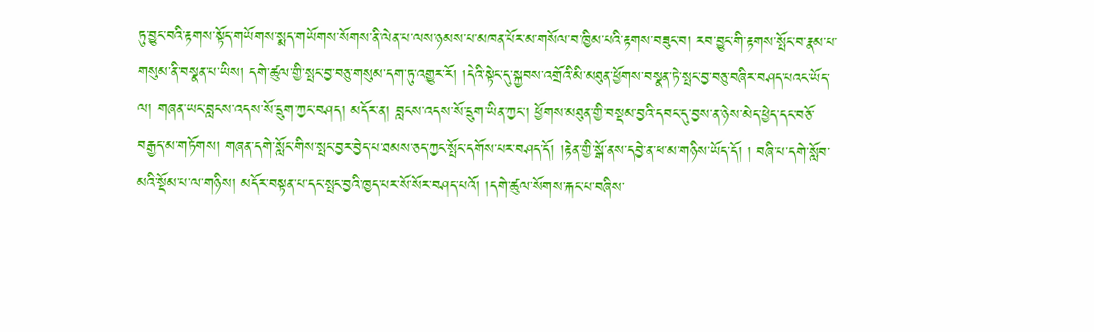ཏུ་བྱུང་བའི་རྟགས་སྟོད་གཡོགས་སྨད་གཡོགས་སོགས་ནི་ལེན་པ་ལས་ཉམས་པ་མཁན་པོར་མ་གསོལ་བ་ཁྱིམ་པའི་རྟགས་བཟུང་བ། རབ་བྱུང་གི་རྟགས་སྤོང་བ་རྣམ་པ་གསུམ་ནི་བསྣན་པ་ཡིས། དགེ་ཚུལ་གྱི་སྤང་བྱ་བཅུ་གསུམ་དག་ཏུ་འགྱུར་རོ། །དེའི་སྟེང་དུ་སྐྱབས་འགྲོའི་མི་མཐུན་ཕྱོགས་བསྣན་ཏེ་སྤང་བྱ་བཅུ་བཞིར་བཤད་པའང་ཡོད་ལ། གཞན་ཡང་བླངས་འདས་སོ་དྲུག་ཀྱང་བཤད། མདོར་ན། བླངས་འདས་སོ་དྲུག་ཡིན་ཀྱང་། ཕྱོགས་མཐུན་གྱི་བསྡམ་བྱའི་དབང་དུ་བྱས་ན་ཉེས་མེད་ཕྱེད་དང་བཅོ་བརྒྱད་མ་གཏོགས། གཞན་དགེ་སློང་གིས་སྤང་བྱར་བྱེད་པ་ཐམས་ཅད་ཀྱང་སྤོང་དགོས་པར་བཤད་དོ། །རྟེན་གྱི་སྒོ་ནས་དབྱེ་ན་ཕ་མ་གཉིས་ཡོད་དོ། ། བཞི་པ་དགེ་སློབ་མའི་སྡོམ་པ་ལ་གཉིས། མདོར་བསྟན་པ་དང་སྤང་བྱའི་ཁྱད་པར་སོ་སོར་བཤད་པའོ། །དགེ་ཚུལ་སོགས་རྐང་པ་བཞིས་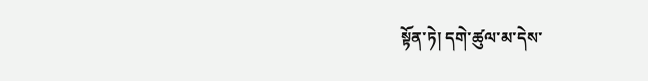སྟོན་ཏེ། དགེ་ཚུལ་མ་དེས་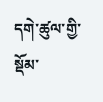དགེ་ཚུལ་གྱི་སྡོམ་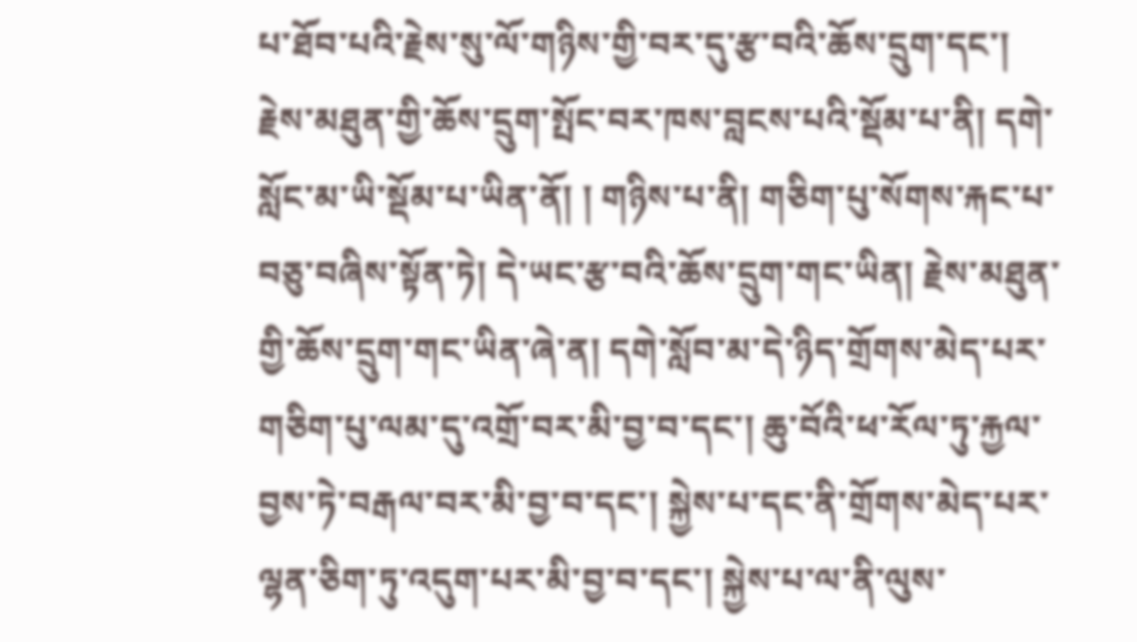པ་ཐོབ་པའི་རྗེས་སུ་ལོ་གཉིས་གྱི་བར་དུ་རྩ་བའི་ཆོས་དྲུག་དང་། རྗེས་མཐུན་གྱི་ཆོས་དྲུག་སྤོང་བར་ཁས་བླངས་པའི་སྡོམ་པ་ནི། དགེ་སློང་མ་ཡི་སྡོམ་པ་ཡིན་ནོ། ། གཉིས་པ་ནི། གཅིག་པུ་སོགས་རྐང་པ་བཅུ་བཞིས་སྟོན་ཏེ། དེ་ཡང་རྩ་བའི་ཆོས་དྲུག་གང་ཡིན། རྗེས་མཐུན་གྱི་ཆོས་དྲུག་གང་ཡིན་ཞེ་ན། དགེ་སློབ་མ་དེ་ཉིད་གྲོགས་མེད་པར་གཅིག་པུ་ལམ་དུ་འགྲོ་བར་མི་བྱ་བ་དང་། ཆུ་བོའི་ཕ་རོལ་ཏུ་རྐྱལ་བྱས་ཏེ་བརྒལ་བར་མི་བྱ་བ་དང་། སྐྱེས་པ་དང་ནི་གྲོགས་མེད་པར་ལྷན་ཅིག་ཏུ་འདུག་པར་མི་བྱ་བ་དང་། སྐྱེས་པ་ལ་ནི་ལུས་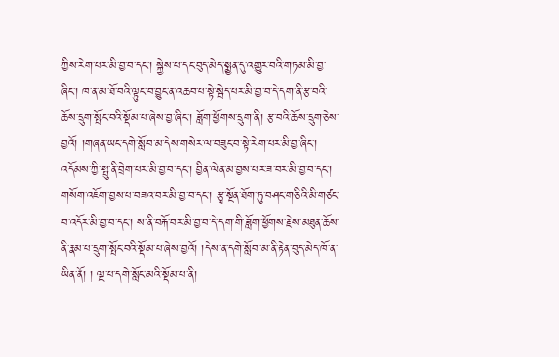ཀྱིས་རེག་པར་མི་བྱ་བ་དང་། སྐྱེས་པ་དང་བུད་མེད་སྨྱན་དུ་འགྱུར་བའི་གཏམ་མི་བྱ་ཞིང་། ཁ་ན་མ་ཐོ་བའི་ལྟུང་བ་བྱུང་ན་འཆབ་པ་སྟེ་སྦེད་པར་མི་བྱ་བ་དེ་དག་ནི་རྩ་བའི་ཆོས་དྲུག་སྤོང་བའི་སྡོམ་པ་ཞེས་བྱ་ཞིང་། ཟློག་ཕྱོགས་དྲུག་ནི། རྩ་བའི་ཆོས་དྲུག་ཅེས་བྱའོ། །གཞན་ཡང་དགེ་སློབ་མ་དེས་གསེར་ལ་བཟུང་བ་སྟེ་རེག་པར་མི་བྱ་ཞིང་། འདོམས་ཀྱི་སྤུ་ནི་བྲེག་པར་མི་བྱ་བ་དང་། བྱིན་ལེན་མ་བྱས་པར་ཟ་བར་མི་བྱ་བ་དང་། གསོག་འཇོག་བྱས་པ་བཟའ་བར་མི་བྱ་བ་དང་། རྩྭ་སྔོན་ཐོག་ཏུ་བཤང་གཅིའི་མི་གཙང་བ་འདོར་མི་བྱ་བ་དང་། ས་ནི་བརྐོ་བར་མི་བྱ་བ་དེ་དག་གི་ཟློག་ཕྱོགས་རྗེས་མཐུན་ཆོས་ནི་རྣམ་པ་དྲུག་སྤོང་བའི་སྡོམ་པ་ཞེས་བྱའོ། །དེས་ན་དགེ་སློབ་མ་ནི་རྟེན་བུད་མེད་ཁོ་ན་ཡིན་ནོ། ། ལྔ་པ་དགེ་སློང་མའི་སྡོམ་པ་ནི།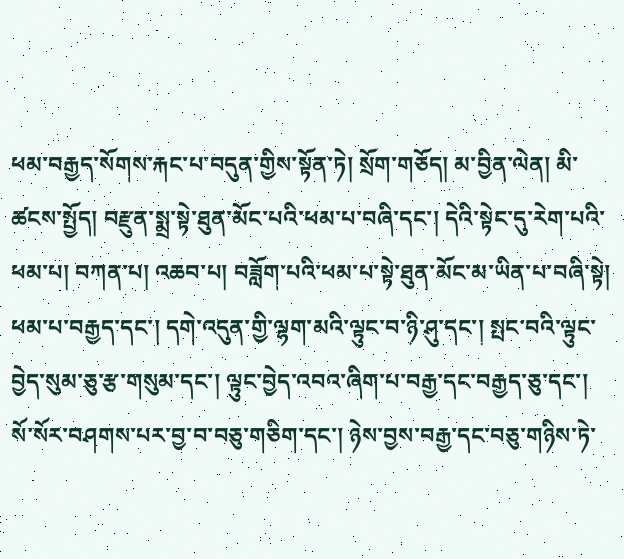ཕམ་བརྒྱད་སོགས་རྐང་པ་བདུན་གྱིས་སྟོན་ཏེ། སྲོག་གཅོད། མ་བྱིན་ལེན། མི་ཚངས་སྤྱོད། བརྫུན་སྨྲ་སྟེ་ཐུན་མོང་པའི་ཕམ་པ་བཞི་དང་། དེའི་སྟེང་དུ་རེག་པའི་ཕམ་པ། བཀན་པ། འཆབ་པ། བཟློག་པའི་ཕམ་པ་སྟེ་ཐུན་མོང་མ་ཡིན་པ་བཞི་སྟེ། ཕམ་པ་བརྒྱད་དང་། དགེ་འདུན་གྱི་ལྷག་མའི་ལྟུང་བ་ཉི་ཤུ་དང་། སྤང་བའི་ལྟུང་བྱེད་སུམ་ཅུ་རྩ་གསུམ་དང་། ལྟུང་བྱེད་འབའ་ཞིག་པ་བརྒྱ་དང་བརྒྱད་ཅུ་དང་། སོ་སོར་བཤགས་པར་བྱ་བ་བཅུ་གཅིག་དང་། ཉེས་བྱས་བརྒྱ་དང་བཅུ་གཉིས་ཏེ་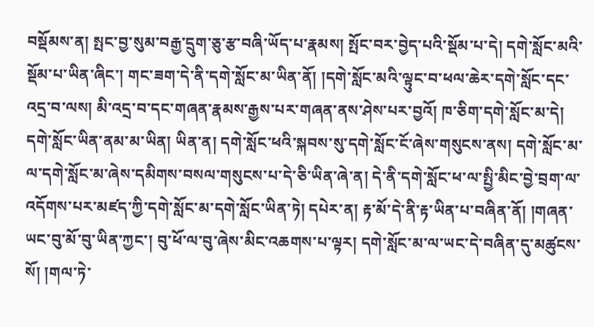བསྡོམས་ན། སྤང་བྱ་སུམ་བརྒྱ་དྲུག་ཅུ་རྩ་བཞི་ཡོད་པ་རྣམས། སྤོང་བར་བྱེད་པའི་སྡོམ་པ་དེ། དགེ་སློང་མའི་སྡོམ་པ་ཡིན་ཞིང་། གང་ཟག་དེ་ནི་དགེ་སློང་མ་ཡིན་ནོ། །དགེ་སློང་མའི་ལྟུང་བ་ཕལ་ཆེར་དགེ་སློང་དང་འདྲ་བ་ལས། མི་འདྲ་བ་དང་གཞན་རྣམས་རྒྱས་པར་གཞན་ནས་ཤེས་པར་བྱའོ། ཁ་ཅིག་དགེ་སློང་མ་དེ། དགེ་སློང་ཡིན་ནམ་མ་ཡིན། ཡིན་ན། དགེ་སློང་ཕའི་སྐབས་སུ་དགེ་སློང་ངོ་ཞེས་གསུངས་ནས། དགེ་སློང་མ་ལ་དགེ་སློང་མ་ཞེས་དམིགས་བསལ་གསུངས་པ་དེ་ཅི་ཡིན་ཞེ་ན། དེ་ནི་དགེ་སློང་ཕ་ལ་སྤྱི་མིང་བྱེ་བྲག་ལ་འདོགས་པར་མཛད་ཀྱི་དགེ་སློང་མ་དགེ་སློང་ཡིན་ཏེ། དཔེར་ན། རྟ་མོ་དེ་ནི་རྟ་ཡིན་པ་བཞིན་ནོ། །གཞན་ཡང་བུ་མོ་བུ་ཡིན་ཀྱང་། བུ་ཕོ་ལ་བུ་ཞེས་མིང་འཆགས་པ་ལྟར། དགེ་སློང་མ་ལ་ཡང་དེ་བཞིན་དུ་མཚུངས་སོ། །གལ་ཏེ་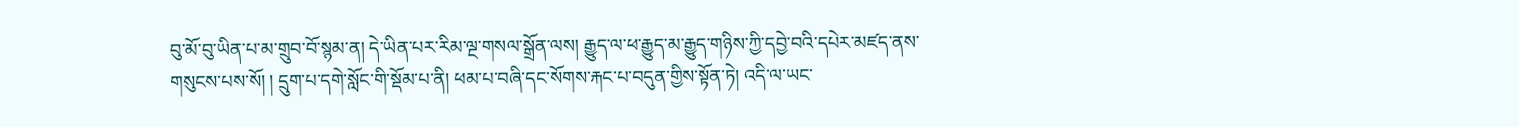བུ་མོ་བུ་ཡིན་པ་མ་གྲུབ་བོ་སྙམ་ན། དེ་ཡིན་པར་རིམ་ལྔ་གསལ་སྒྲོན་ལས། རྒྱུད་ལ་ཕ་རྒྱུད་མ་རྒྱུད་གཉིས་ཀྱི་དབྱེ་བའི་དཔེར་མཛད་ནས་གསུངས་པས་སོ། ། དྲུག་པ་དགེ་སློང་གི་སྡོམ་པ་ནི། ཕམ་པ་བཞི་དང་སོགས་རྐང་པ་བདུན་གྱིས་སྟོན་ཏེ། འདི་ལ་ཡང་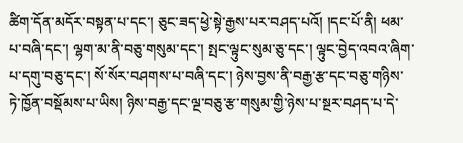ཚིག་དོན་མདོར་བསྟན་པ་དང་། ཅུང་ཟད་ཕྱེ་སྟེ་རྒྱས་པར་བཤད་པའོ། །དང་པོ་ནི། ཕམ་པ་བཞི་དང་། ལྷག་མ་ནི་བཅུ་གསུམ་དང་། སྤང་ལྟུང་སུམ་ཅུ་དང་། ལྟུང་བྱེད་འབའ་ཞིག་པ་དགུ་བཅུ་དང་། སོ་སོར་བཤགས་པ་བཞི་དང་། ཉེས་བྱས་ནི་བརྒྱ་རྩ་དང་བཅུ་གཉིས་ཏེ་ཁྱོན་བསྡོམས་པ་ཡིས། ཉིས་བརྒྱ་དང་ལྔ་བཅུ་རྩ་གསུམ་གྱི་ཉེས་པ་སྔར་བཤད་པ་དེ་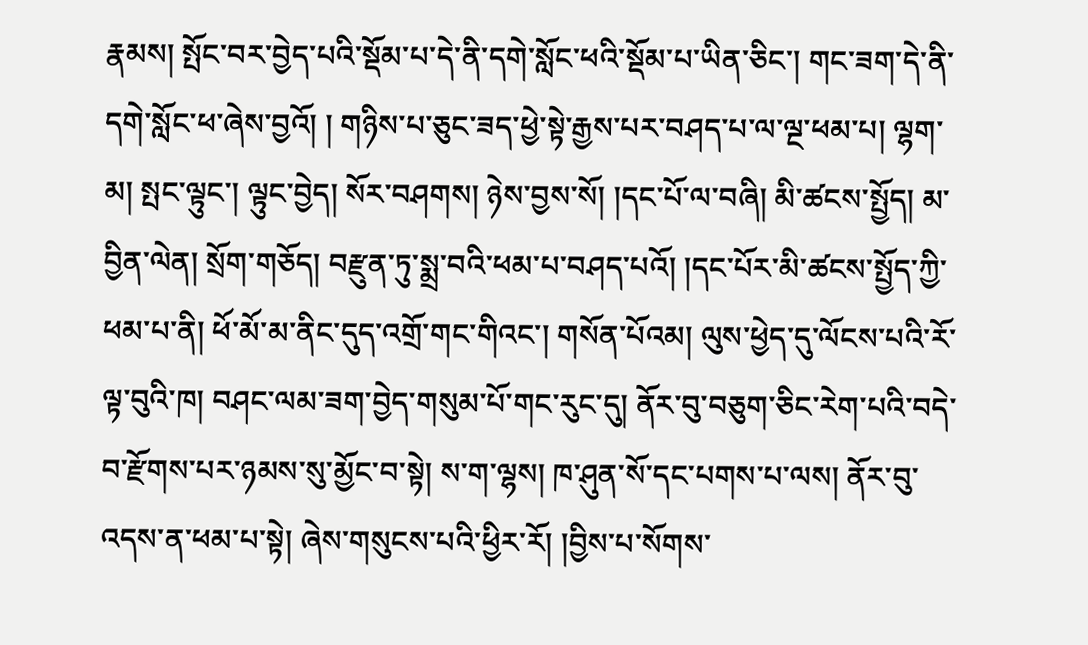རྣམས། སྤོང་བར་བྱེད་པའི་སྡོམ་པ་དེ་ནི་དགེ་སློང་ཕའི་སྡོམ་པ་ཡིན་ཅིང་། གང་ཟག་དེ་ནི་དགེ་སློང་ཕ་ཞེས་བྱའོ། ། གཉིས་པ་ཅུང་ཟད་ཕྱེ་སྟེ་རྒྱས་པར་བཤད་པ་ལ་ལྔ་ཕམ་པ། ལྷག་མ། སྤང་ལྟུང་། ལྟུང་བྱེད། སོར་བཤགས། ཉེས་བྱས་སོ། །དང་པོ་ལ་བཞི། མི་ཚངས་སྤྱོད། མ་བྱིན་ལེན། སྲོག་གཅོད། བརྫུན་ཏུ་སྨྲ་བའི་ཕམ་པ་བཤད་པའོ། །དང་པོར་མི་ཚངས་སྤྱོད་ཀྱི་ཕམ་པ་ནི། ཕོ་མོ་མ་ནིང་དུད་འགྲོ་གང་གིའང་། གསོན་པོའམ། ལུས་ཕྱེད་དུ་ལོངས་པའི་རོ་ལྟ་བུའི་ཁ། བཤང་ལམ་ཟག་བྱེད་གསུམ་པོ་གང་རུང་དུ། ནོར་བུ་བཅུག་ཅིང་རེག་པའི་བདེ་བ་རྫོགས་པར་ཉམས་སུ་མྱོང་བ་སྟེ། ས་ག་ལྷས། ཁ་ཤུན་སོ་དང་པགས་པ་ལས། ནོར་བུ་འདས་ན་ཕམ་པ་སྟེ། ཞེས་གསུངས་པའི་ཕྱིར་རོ། །བྱིས་པ་སོགས་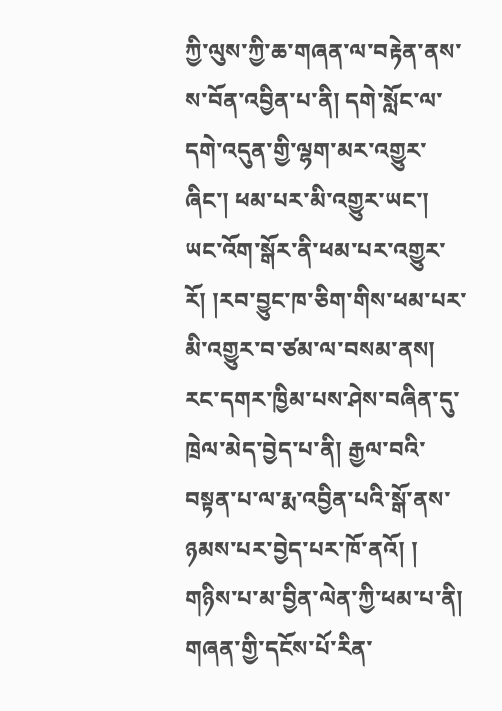ཀྱི་ལུས་ཀྱི་ཆ་གཞན་ལ་བརྟེན་ནས་ས་བོན་འབྱིན་པ་ནི། དགེ་སློང་ལ་དགེ་འདུན་གྱི་ལྷག་མར་འགྱུར་ཞིང་། ཕམ་པར་མི་འགྱུར་ཡང་། ཡང་འོག་སྒོར་ནི་ཕམ་པར་འགྱུར་རོ། །རབ་བྱུང་ཁ་ཅིག་གིས་ཕམ་པར་མི་འགྱུར་བ་ཙམ་ལ་བསམ་ནས། རང་དགར་ཁྱིམ་པས་ཤེས་བཞིན་དུ་ཁྲེལ་མེད་བྱེད་པ་ནི། རྒྱལ་བའི་བསྟན་པ་ལ་རྨ་འབྱིན་པའི་སྒོ་ནས་ཉམས་པར་བྱེད་པར་ཁོ་ནའོ། ། གཉིས་པ་མ་བྱིན་ལེན་ཀྱི་ཕམ་པ་ནི། གཞན་གྱི་དངོས་པོ་རིན་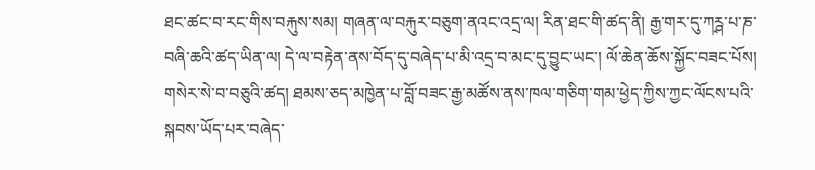ཐང་ཚང་བ་རང་གིས་བརྐུས་སམ། གཞན་ལ་བརྐུར་བཅུག་ནའང་འདྲ་ལ། རིན་ཐང་གི་ཚད་ནི། རྒྱ་གར་དུ་ཀཪྴ་པ་ཎ་བཞི་ཆའི་ཚད་ཡིན་ལ། དེ་ལ་བརྟེན་ནས་བོད་དུ་བཞེད་པ་མི་འདྲ་བ་མང་དུ་བྱུང་ཡང་། ལོ་ཆེན་ཆོས་སྐྱོང་བཟང་པོས། གསེར་སེ་བ་བཅུའི་ཚད། ཐམས་ཅད་མཁྱེན་པ་བློ་བཟང་རྒྱ་མཚོས་ནས་ཁལ་གཅིག་གམ་ཕྱེད་ཀྱིས་ཀྱང་ལོངས་པའི་སྐབས་ཡོད་པར་བཞེད་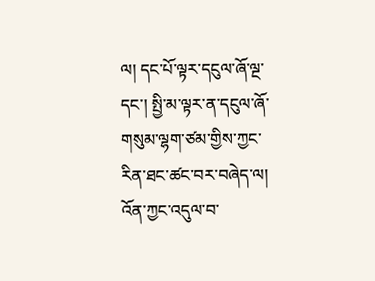ལ། དང་པོ་ལྟར་དངུལ་ཞོ་ལྔ་དང་། སྤྱི་མ་ལྟར་ན་དངུལ་ཞོ་གསུམ་ལྷག་ཙམ་གྱིས་ཀྱང་རིན་ཐང་ཚང་བར་བཞེད་ལ། འོན་ཀྱང་འདུལ་བ་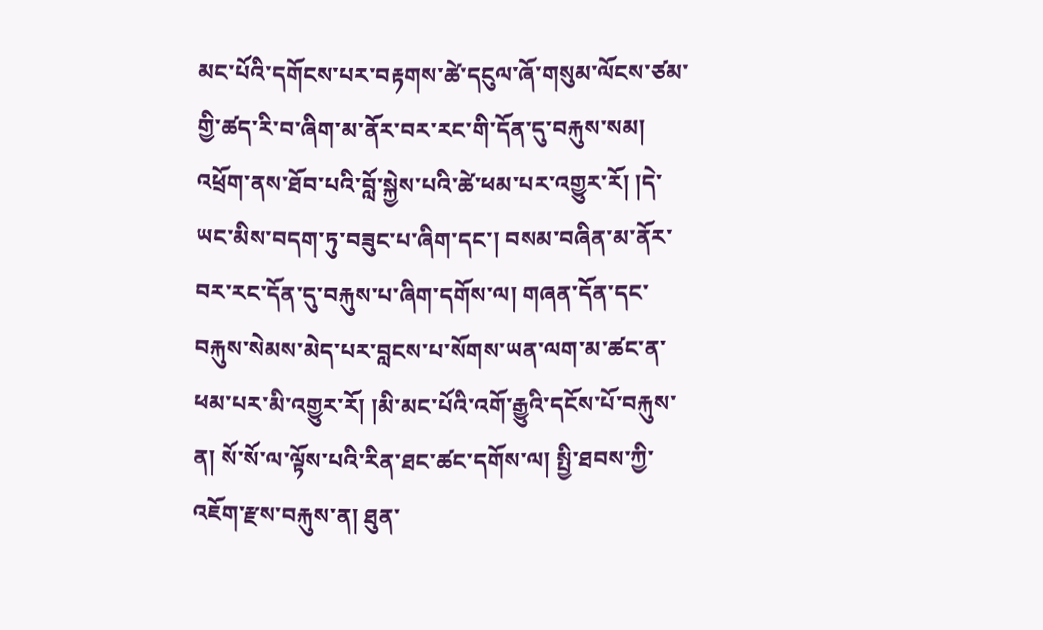མང་པོའི་དགོངས་པར་བརྟགས་ཚེ་དངུལ་ཞོ་གསུམ་ལོངས་ཙམ་གྱི་ཚད་རི་བ་ཞིག་མ་ནོར་བར་རང་གི་དོན་དུ་བརྐུས་སམ། འཕྲོག་ནས་ཐོབ་པའི་བློ་སྐྱེས་པའི་ཚེ་ཕམ་པར་འགྱུར་རོ། །དེ་ཡང་མིས་བདག་ཏུ་བཟུང་པ་ཞིག་དང་། བསམ་བཞིན་མ་ནོར་བར་རང་དོན་དུ་བརྐུས་པ་ཞིག་དགོས་ལ། གཞན་དོན་དང་བརྐུས་སེམས་མེད་པར་བླངས་པ་སོགས་ཡན་ལག་མ་ཚང་ན་ཕམ་པར་མི་འགྱུར་རོ། །མི་མང་པོའི་འགོ་རྒྱུའི་དངོས་པོ་བརྐུས་ན། སོ་སོ་ལ་ལྟོས་པའི་རིན་ཐང་ཚང་དགོས་ལ། སྤྱི་ཐབས་ཀྱི་འཇོག་རྫས་བརྐུས་ན། ཐུན་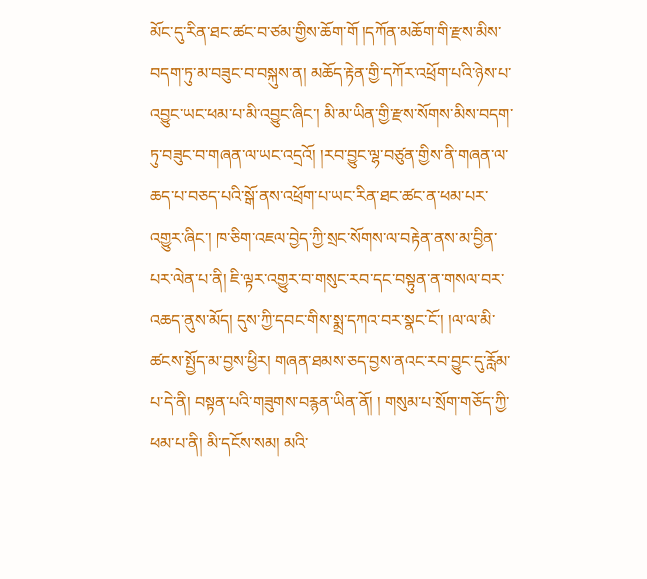མོང་དུ་རིན་ཐང་ཚང་བ་ཙམ་གྱིས་ཆོག་གོ །དཀོན་མཆོག་གི་རྫས་མིས་བདག་ཏུ་མ་བཟུང་བ་བསྐུས་ན། མཆོད་རྟེན་གྱི་དཀོར་འཕྲོག་པའི་ཉེས་པ་འབྱུང་ཡང་ཕམ་པ་མི་འབྱུང་ཞིང་། མི་མ་ཡིན་གྱི་རྫས་སོགས་མིས་བདག་ཏུ་བཟུང་བ་གཞན་ལ་ཡང་འདྲའོ། །རབ་བྱུང་ལྷ་བཙུན་གྱིས་ནི་གཞན་ལ་ཆད་པ་བཅད་པའི་སྒོ་ནས་འཕྲོག་པ་ཡང་རིན་ཐང་ཚང་ན་ཕམ་པར་འགྱུར་ཞིང་། ཁ་ཅིག་འཇལ་བྱེད་ཀྱི་སྲང་སོགས་ལ་བརྟེན་ནས་མ་བྱིན་པར་ལེན་པ་ནི། ཇི་ལྟར་འགྱུར་བ་གསུང་རབ་དང་བསྟུན་ན་གསལ་བར་འཆད་ནུས་མོད། དུས་ཀྱི་དབང་གིས་སྨྲ་དཀའ་བར་སྣང་ངོ་། །ལ་ལ་མི་ཚངས་སྤྱོད་མ་བྱས་ཕྱིར། གཞན་ཐམས་ཅད་བྱས་ནའང་རབ་བྱུང་དུ་རློམ་པ་དེ་ནི། བསྟན་པའི་གཟུགས་བརྙན་ཡིན་ནོ། ། གསུམ་པ་སྲོག་གཅོད་ཀྱི་ཕམ་པ་ནི། མི་དངོས་སམ། མའི་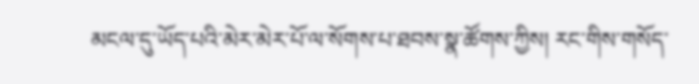མངལ་དུ་ཡོད་པའི་མེར་མེར་པོ་ལ་སོགས་པ་ཐབས་སྣ་ཚོགས་ཀྱིས། རང་གིས་གསོད་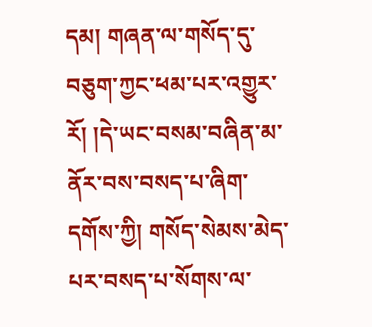དམ། གཞན་ལ་གསོད་དུ་བཅུག་ཀྱང་ཕམ་པར་འགྱུར་རོ། །དེ་ཡང་བསམ་བཞིན་མ་ནོར་བས་བསད་པ་ཞིག་དགོས་ཀྱི། གསོད་སེམས་མེད་པར་བསད་པ་སོགས་ལ་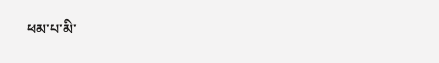ཕམ་པ་མི་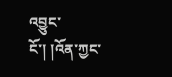འབྱུང་ངོ་། །འོན་ཀྱང་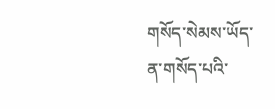གསོད་སེམས་ཡོད་ན་གསོད་པའི་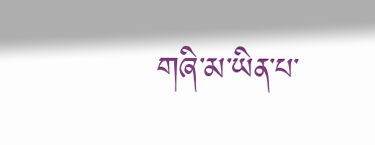གཞི་མ་ཡིན་པ་